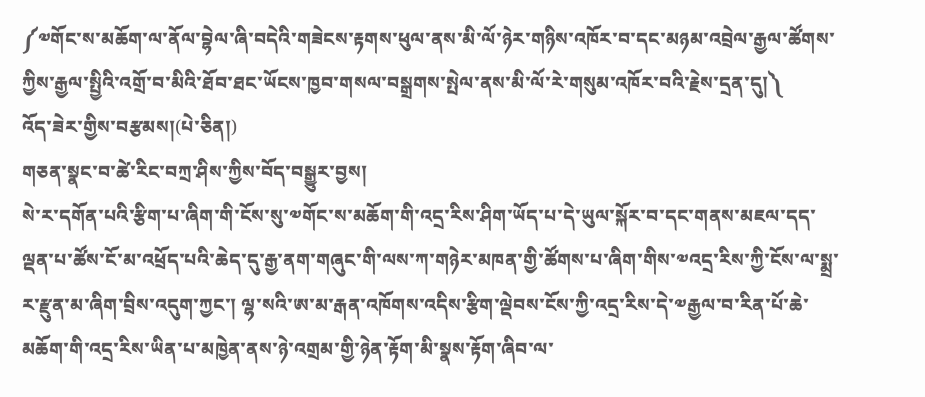༼༧གོང་ས་མཆོག་ལ་ནོལ་བྷེལ་ཞི་བདེའི་གཟེངས་རྟགས་ཕུལ་ནས་མི་ལོ་ཉེར་གཉིས་འཁོར་བ་དང་མཉམ་འབྲེལ་རྒྱལ་ཚོགས་ཀྱིས་རྒྱལ་སྤྱིའི་འགྲོ་བ་མིའི་ཐོབ་ཐང་ཡོངས་ཁྱབ་གསལ་བསྒྲགས་སྤེལ་ནས་མི་ལོ་རེ་གསུམ་འཁོར་བའི་རྗེས་དྲན་དུ།༽
འོད་ཟེར་གྱིས་བརྩམས།(པེ་ཅིན།)
གཅན་སྣང་བ་ཚེ་རིང་བཀྲ་ཤིས་ཀྱིས་བོད་བསྒྱུར་བྱས།
སེ་ར་དགོན་པའི་རྩིག་པ་ཞིག་གི་ངོས་སུ་༧གོང་ས་མཆོག་གི་འདྲ་རིས་ཤིག་ཡོད་པ་དེ་ཡུལ་སྐོར་བ་དང་གནས་མཇལ་དད་ལྡན་པ་ཚོས་ངོ་མ་འཕྲོད་པའི་ཆེད་དུ་རྒྱ་ནག་གཞུང་གི་ལས་ཀ་གཉེར་མཁན་གྱི་ཚོགས་པ་ཞིག་གིས་༧འདྲ་རིས་ཀྱི་ངོས་ལ་སྨྲ་ར་རྫུན་མ་ཞིག་བྲིས་འདུག་ཀྱང་། ལྷ་སའི་ཨ་མ་རྒན་འཁོགས་འདིས་རྩིག་ལྡེབས་ངོས་ཀྱི་འདྲ་རིས་དེ་༧རྒྱལ་བ་རིན་པོ་ཆེ་མཆོག་གི་འདྲ་རིས་ཡིན་པ་མཁྱེན་ནས་ཉེ་འགྲམ་གྱི་ཉེན་རྟོག་མི་སྣས་རྟོག་ཞིབ་ལ་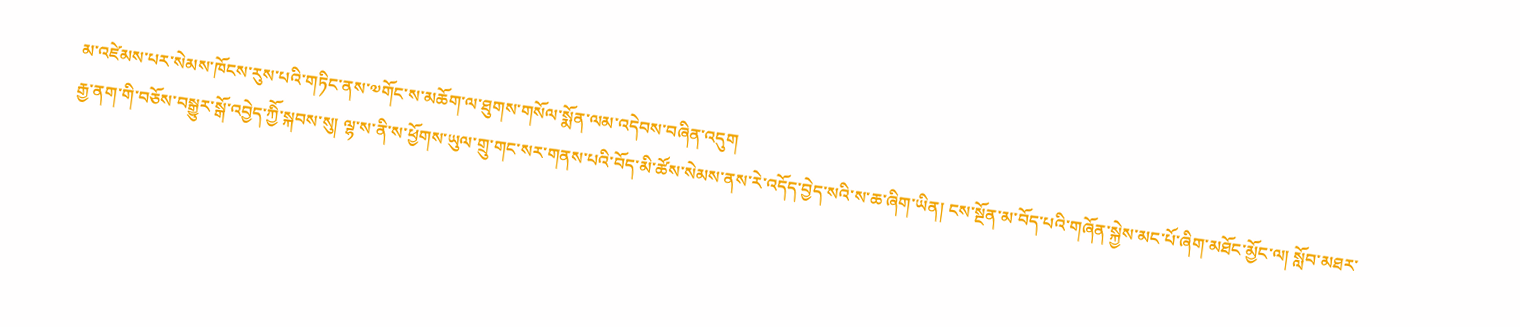མ་འཛེམས་པར་སེམས་ཁོངས་རུས་པའི་གཏིང་ནས་༧གོང་ས་མཆོག་ལ་ཐུགས་གསོལ་སྨོན་ལམ་འདེབས་བཞིན་འདུག
རྒྱ་ནག་གི་བཅོས་བསྒྱུར་སྒོ་འབྱེད་ཀྱིོ་སྐབས་སུ། ལྷ་ས་ནི་ས་ཕྱོགས་ཡུལ་གྲུ་གང་སར་གནས་པའི་བོད་མི་ཚོས་སེམས་ནས་རེ་འདོད་བྱེད་སའི་ས་ཆ་ཞིག་ཡིན། ངས་སྔོན་མ་བོད་པའི་གཞོན་སྐྱེས་མང་པོ་ཞིག་མཐོང་མྱོང་ལ། སློབ་མཐར་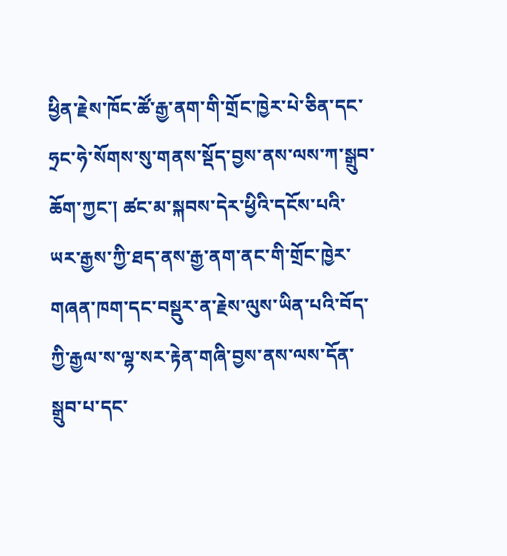ཕྱིན་རྗེས་ཁོང་ཚོ་རྒྱ་ནག་གི་གྲོང་ཁྱེར་པེ་ཅིན་དང་ཧྲང་ཧེ་སོགས་སུ་གནས་སྡོད་བྱས་ནས་ལས་ཀ་སྒྲུབ་ཆོག་ཀྱང་། ཚང་མ་སྐབས་དེར་ཕྱིའི་དངོས་པའི་ཡར་རྒྱས་ཀྱི་ཐད་ནས་རྒྱ་ནག་ནང་གི་གྲོང་ཁྱེར་གཞན་ཁག་དང་བསྡུར་ན་རྗེས་ལུས་ཡིན་པའི་བོད་ཀྱི་རྒྱལ་ས་ལྷ་སར་རྟེན་གཞི་བྱས་ནས་ལས་དོན་སྒྲུབ་པ་དང་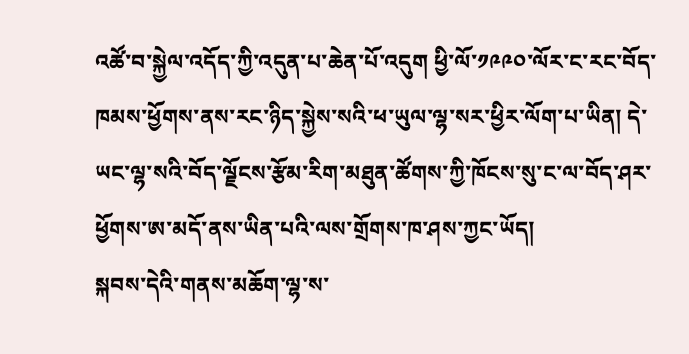འཚོ་བ་སྐྱེལ་འདོད་ཀྱི་འདུན་པ་ཆེན་པོ་འདུག ཕྱི་ལོ་༡༩༩༠་ལོར་ང་རང་བོད་ཁམས་ཕྱོགས་ནས་རང་ཉིད་སྐྱེས་སའི་ཕ་ཡུལ་ལྷ་སར་ཕྱིར་ལོག་པ་ཡིན། དེ་ཡང་ལྷ་སའི་བོད་ལྗོངས་རྩོམ་རིག་མཐུན་ཚོགས་ཀྱི་ཁོངས་སུ་ང་ལ་བོད་ཤར་ཕྱོགས་ཨ་མདོ་ནས་ཡིན་པའི་ལས་གྲོགས་ཁ་ཤས་ཀྱང་ཡོད།
སྐབས་དེའི་གནས་མཆོག་ལྷ་ས་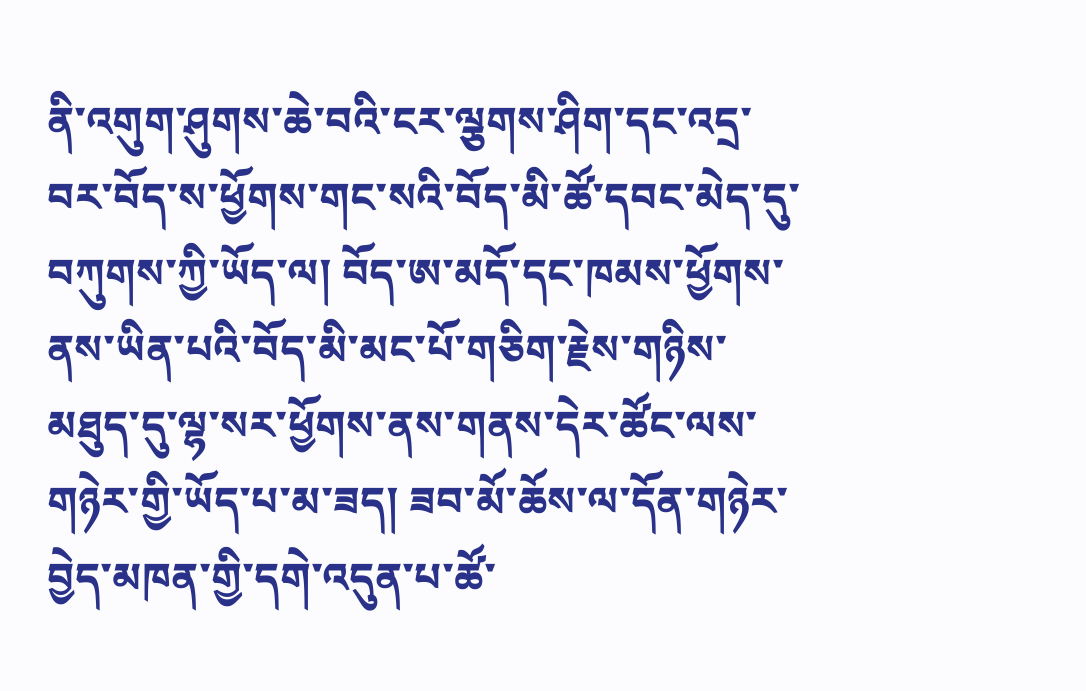ནི་འགུག་ཤུགས་ཆེ་བའི་ངར་ལྕགས་ཤིག་དང་འདྲ་བར་བོད་ས་ཕྱོགས་གང་སའི་བོད་མི་ཚོ་དབང་མེད་དུ་བཀུགས་ཀྱི་ཡོད་ལ། བོད་ཨ་མདོ་དང་ཁམས་ཕྱོགས་ནས་ཡིན་པའི་བོད་མི་མང་པོ་གཅིག་རྗེས་གཉིས་མཐུད་དུ་ལྷ་སར་ཕྱོགས་ནས་གནས་དེར་ཚོང་ལས་གཉེར་གྱི་ཡོད་པ་མ་ཟད། ཟབ་མོ་ཆོས་ལ་དོན་གཉེར་བྱེད་མཁན་གྱི་དགེ་འདུན་པ་ཚོ་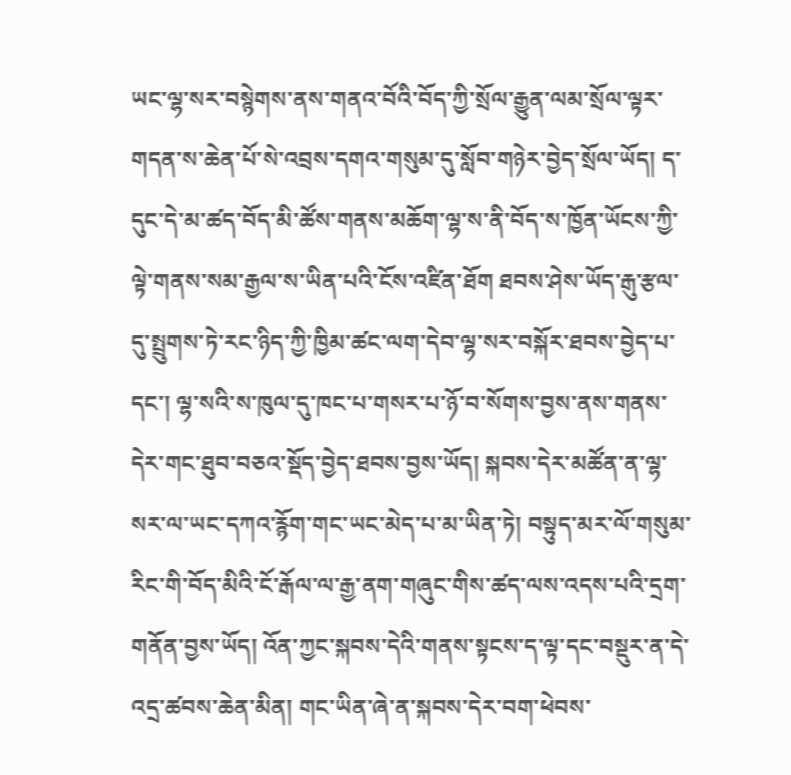ཡང་ལྷ་སར་བསྙེགས་ནས་གནའ་བོའི་བོད་ཀྱི་སྲོལ་རྒྱུན་ལམ་སྲོལ་ལྟར་གདན་ས་ཆེན་པོ་སེ་འབྲས་དགའ་གསུམ་དུ་སློབ་གཉེར་བྱེད་སྲོལ་ཡོད། ད་དུང་དེ་མ་ཚད་བོད་མི་ཚོས་གནས་མཆོག་ལྷ་ས་ནི་བོད་ས་ཁྱོན་ཡོངས་ཀྱི་ལྟེ་གནས་སམ་རྒྱལ་ས་ཡིན་པའི་ངོས་འཛིན་ཐོག ཐབས་ཤེས་ཡོད་རྒུ་རྩལ་དུ་སྤྲུགས་ཏེ་རང་ཉིད་ཀྱི་ཁྱིམ་ཚང་ལག་དེབ་ལྷ་སར་བསྐོར་ཐབས་བྱེད་པ་དང་། ལྷ་སའི་ས་ཁུལ་དུ་ཁང་པ་གསར་པ་ཉོ་བ་སོགས་བྱས་ནས་གནས་དེར་གང་ཐུབ་བཅའ་སྡོད་བྱེད་ཐབས་བྱས་ཡོད། སྐབས་དེར་མཚོན་ན་ལྷ་སར་ལ་ཡང་དཀའ་རྙོག་གང་ཡང་མེད་པ་མ་ཡིན་ཏེ། བསྟུད་མར་ལོ་གསུམ་རིང་གི་བོད་མིའི་ངོ་རྒོལ་ལ་རྒྱ་ནག་གཞུང་གིས་ཚད་ལས་འདས་པའི་དྲག་གནོན་བྱས་ཡོད། འོན་ཀྱང་སྐབས་དེའི་གནས་སྟངས་ད་ལྟ་དང་བསྡུར་ན་དེ་འདྲ་ཚབས་ཆེན་མིན། གང་ཡིན་ཞེ་ན་སྐབས་དེར་བག་ཕེབས་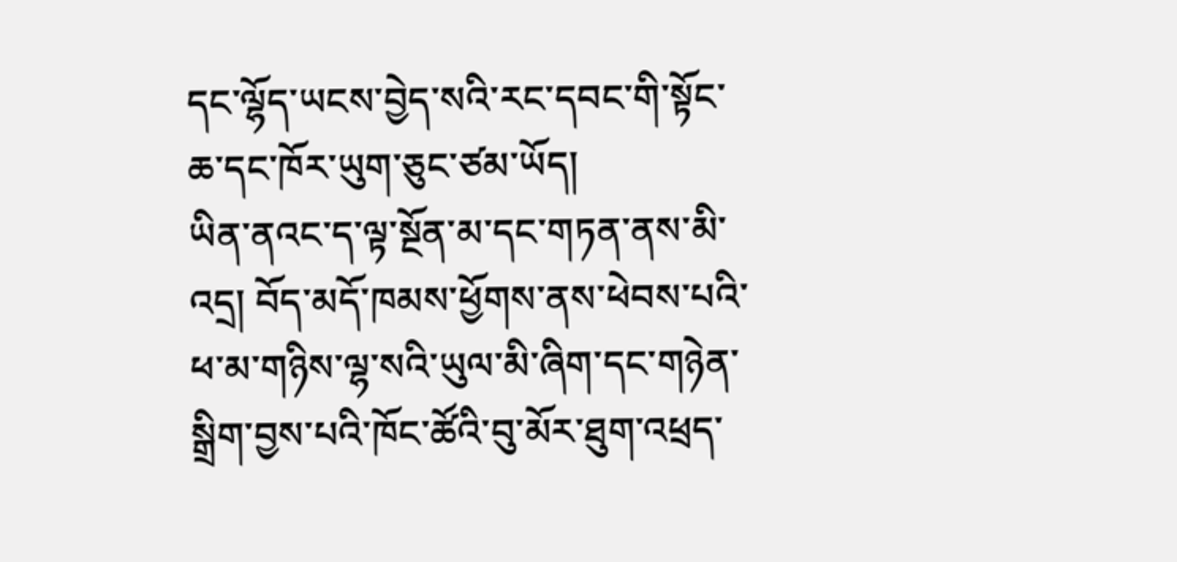དང་ལྷོད་ཡངས་བྱེད་སའི་རང་དབང་གི་སྟོང་ཆ་དང་ཁོར་ཡུག་ཅུང་ཙམ་ཡོད།
ཡིན་ནའང་ད་ལྟ་སྔོན་མ་དང་གཏན་ནས་མི་འདྲ། བོད་མདོ་ཁམས་ཕྱོགས་ནས་ཕེབས་པའི་ཕ་མ་གཉིས་ལྷ་སའི་ཡུལ་མི་ཞིག་དང་གཉེན་སྒྲིག་བྱས་པའི་ཁོང་ཚོའི་བུ་མོར་ཐུག་འཕྲད་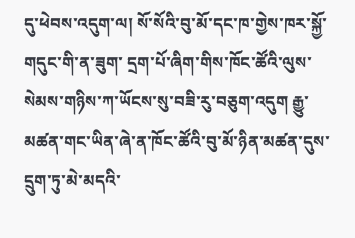དུ་ཕེབས་འདུག་ལ། སོ་སོའི་བུ་མོ་དང་ཁ་གྱེས་ཁར་སྐྱོ་གདུང་གི་ན་ཟུག་ དྲག་པོ་ཞིག་གིས་ཁོང་ཚོའི་ལུས་སེམས་གཉིས་ཀ་ཡོངས་སུ་བཟི་རུ་བཅུག་འདུག རྒྱུ་མཚན་གང་ཡིན་ཞེ་ན་ཁོང་ཚོའི་བུ་མོ་ཉིན་མཚན་དུས་དྲུག་ཏུ་མེ་མདའི་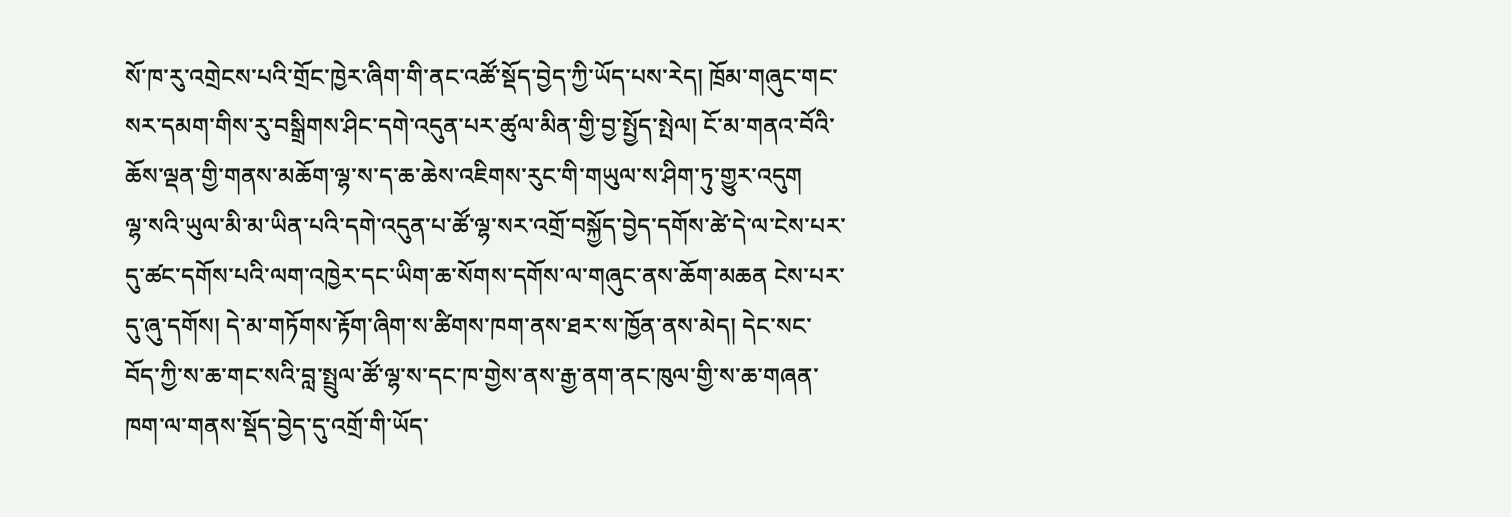སོ་ཁ་རུ་འགྲེངས་པའི་གྲོང་ཁྱེར་ཞིག་གི་ནང་འཚོ་སྡོད་བྱེད་ཀྱི་ཡོད་པས་རེད། ཁྲོམ་གཞུང་གང་སར་དམག་གིས་རུ་བསྒྲིགས་ཤིང་དགེ་འདུན་པར་ཚུལ་མིན་གྱི་བྱ་སྤྱོད་སྤེལ། ངོ་མ་གནའ་བོའི་ཆོས་ལྡན་གྱི་གནས་མཆོག་ལྷ་ས་ད་ཆ་ཆེས་འཇིགས་རུང་གི་གཡུལ་ས་ཤིག་ཏུ་གྱུར་འདུག
ལྷ་སའི་ཡུལ་མི་མ་ཡིན་པའི་དགེ་འདུན་པ་ཚོ་ལྷ་སར་འགྲོ་བསྐྱོད་བྱེད་དགོས་ཚེ་དེ་ལ་ངེས་པར་དུ་ཚང་དགོས་པའི་ལག་འཁྱེར་དང་ཡིག་ཆ་སོགས་དགོས་ལ་གཞུང་ནས་ཆོག་མཆན ངེས་པར་དུ་ཞུ་དགོས། དེ་མ་གཏོགས་རྟོག་ཞིག་ས་ཚིགས་ཁག་ནས་ཐར་ས་ཁྱོན་ནས་མེད། དེང་སང་ བོད་ཀྱི་ས་ཆ་གང་སའི་བླ་སྤྲུལ་ཚོ་ལྷ་ས་དང་ཁ་གྱེས་ནས་རྒྱ་ནག་ནང་ཁུལ་གྱི་ས་ཆ་གཞན་ཁག་ལ་གནས་སྡོད་བྱེད་དུ་འགྲོ་གི་ཡོད་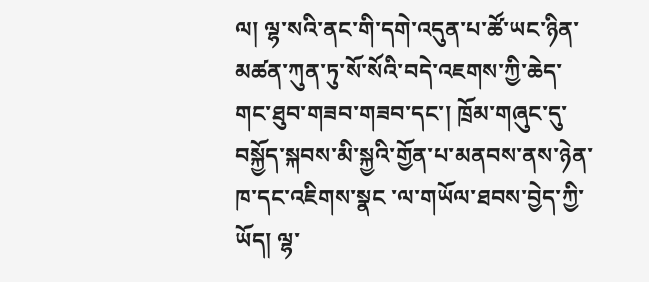ལ། ལྷ་སའི་ནང་གི་དགེ་འདུན་པ་ཚོ་ཡང་ཉིན་མཚན་ཀུན་ཏུ་སོ་སོའི་བདེ་འཇགས་ཀྱི་ཆེད་གང་ཐུབ་གཟབ་གཟབ་དང་། ཁྲོམ་གཞུང་དུ་བསྐྱོད་སྐབས་མི་སྐྱའི་གྱོན་པ་མནབས་ནས་ཉེན་ཁ་དང་འཇིགས་སྣང ་ལ་གཡོལ་ཐབས་བྱེད་ཀྱི་ཡོད། ལྷ་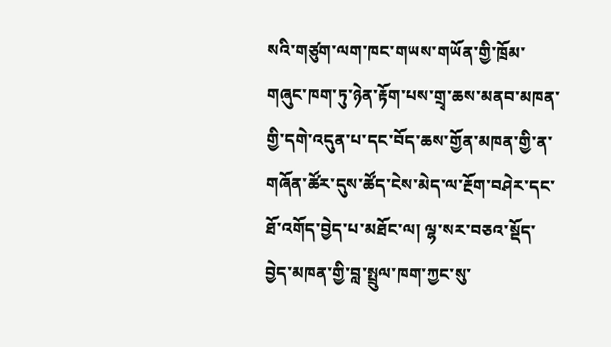སའི་གཙུག་ལག་ཁང་གཡས་གཡོན་གྱི་ཁྲོམ་གཞུང་ཁག་ཏུ་ཉེན་རྟོག་པས་གྲྭ་ཆས་མནབ་མཁན་གྱི་དགེ་འདུན་པ་དང་བོད་ཆས་གྱོན་མཁན་གྱི་ན་གཞོན་ཚོར་དུས་ཚོད་ངེས་མེད་ལ་རྔོག་བཤེར་དང་ཐོ་འགོད་བྱེད་པ་མཐོང་ལ། ལྷ་སར་བཅའ་སྡོད་བྱེད་མཁན་གྱི་བླ་སྤྲུལ་ཁག་ཀྱང་སུ་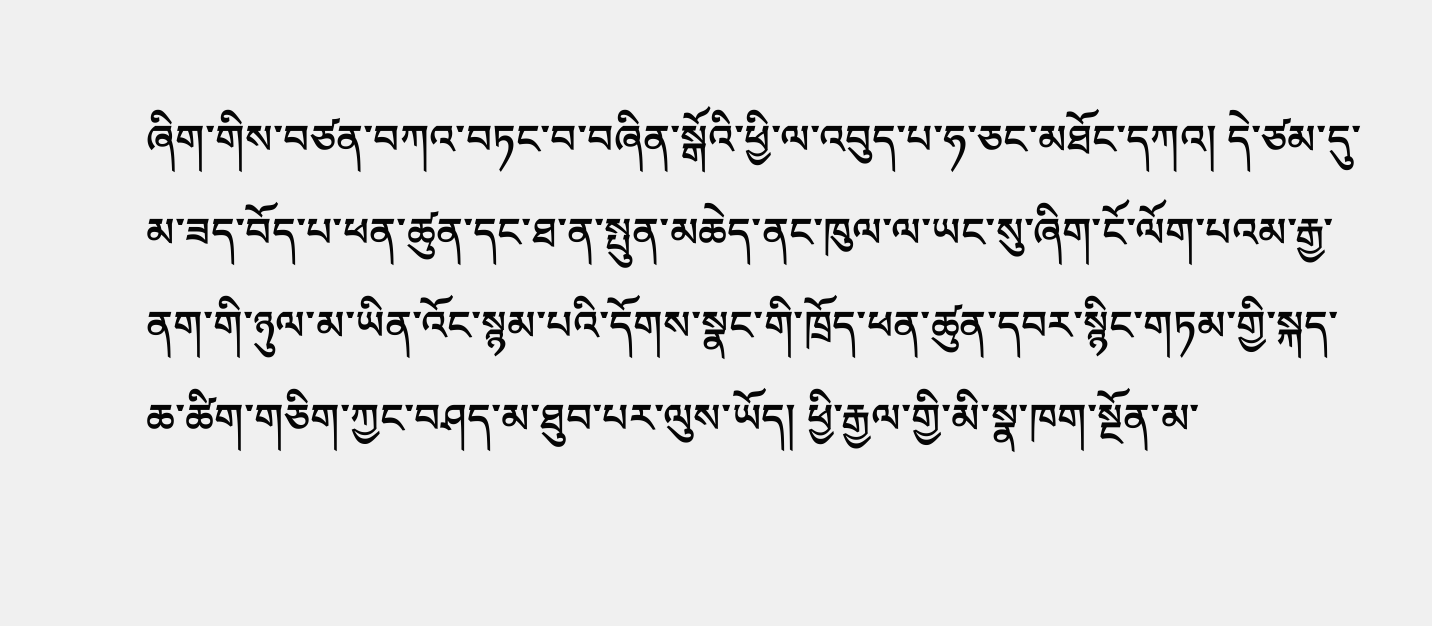ཞིག་གིས་བཙན་བཀའ་བཏང་བ་བཞིན་སྒོའི་ཕྱི་ལ་འབུད་པ་ཧ་ཅང་མཐོང་དཀའ། དེ་ཙམ་དུ་མ་ཟད་བོད་པ་ཕན་ཚུན་དང་ཐ་ན་སྤུན་མཆེད་ནང་ཁུལ་ལ་ཡང་སུ་ཞིག་ངོ་ལོག་པའམ་རྒྱ་ནག་གི་ཉུལ་མ་ཡིན་འོང་སྙམ་པའི་དོགས་སྣང་གི་ཁྲོད་ཕན་ཚུན་དབར་སྙིང་གཏམ་གྱི་སྐད་ཆ་ཚིག་གཅིག་ཀྱང་བཤད་མ་ཐུབ་པར་ལུས་ཡོད། ཕྱི་རྒྱལ་གྱི་མི་སྣ་ཁག་སྔོན་མ་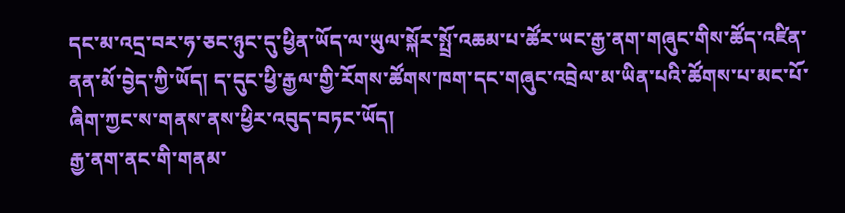དང་མ་འདྲ་བར་ཧ་ཅང་ཉུང་དུ་ཕྱིན་ཡོད་ལ་ཡུལ་སྐོར་སྤྲོ་འཆམ་པ་ཚོར་ཡང་རྒྱ་ནག་གཞུང་གིས་ཚོད་འཛིན་ནན་མོ་བྱེད་ཀྱི་ཡོད། ད་དུང་ཕྱི་རྒྱལ་གྱི་རོགས་ཚོགས་ཁག་དང་གཞུང་འབྲེལ་མ་ཡིན་པའི་ཚོགས་པ་མང་པོ་ཞིག་ཀྱང་ས་གནས་ནས་ཕྱིར་འབུད་བཏང་ཡོད།
རྒྱ་ནག་ནང་གི་གནམ་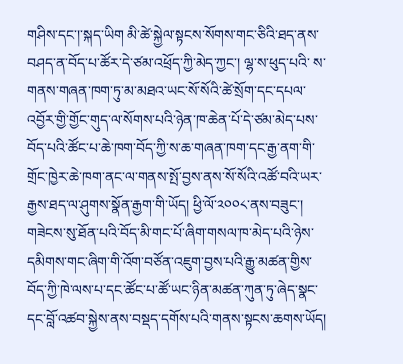གཤིས་དང་།་སྐད་ཡིག མི་ཚེ་སྐྱེལ་སྟངས་སོགས་གང་ཅིའི་ཐད་ནས་བཤད་ན་བོད་པ་ཚོར་དེ་ཙམ་འཕྲོད་ཀྱི་མེད་ཀྱང་། ལྷ་ས་ཕུད་པའི་ ས་གནས་གཞན་ཁག་ཏུ་མ་མཐའ་ཡང་སོ་སོའི་ཚེ་སྲོག་དང་དཔལ་འབྱོར་གྱི་གྱོང་གུད་ལ་སོགས་པའི་ཉེན་ཁ་ཆེན་པོ་དེ་ཙམ་མེད་པས་བོད་པའི་ཚོང་པ་ཆེ་ཁག་བོད་ཀྱི་ས་ཆ་གཞན་ཁག་དང་རྒྱ་ནག་གི་གྲོང་ཁྱེར་ཆེ་ཁག་ནང་ལ་གནས་སྤོ་བྱས་ནས་སོ་སོའི་འཚོ་བའི་ཡར་རྒྱས་ཐད་ལ་ཤུགས་སྣོན་རྒྱག་གི་ཡོད། ཕྱི་ལོ་༢༠༠༨་ནས་བཟུང་། གཟེངས་སུ་ཐོན་པའི་བོད་མི་གང་པོ་ཞིག་གསལ་ཁ་མེད་པའི་ཉེས་དམིགས་གང་ཞིག་གི་འོག་བཙོན་འཇུག་བྱས་པའི་རྒྱུ་མཚན་གྱིས་བོད་ཀྱི་ཁེ་ལས་པ་དང་ཚོང་པ་ཚོ་ཡང་ཉིན་མཚན་ཀུན་ཏུ་ཞེད་སྣང་དང་བློ་འཚབ་སྐྱེས་ནས་བསྡད་དགོས་པའི་གནས་སྟངས་ཆགས་ཡོད།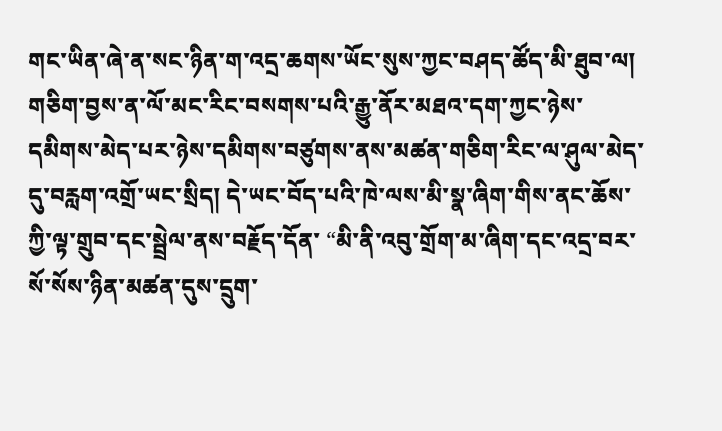གང་ཡིན་ཞེ་ན་སང་ཉིན་ག་འདྲ་ཆགས་ཡོང་སུས་ཀྱང་བཤད་ཚོད་མི་ཐུབ་ལ། གཅིག་བྱས་ན་ལོ་མང་རིང་བསགས་པའི་རྒྱུ་ནོར་མཐའ་དག་ཀྱང་ཉེས་དམིགས་མེད་པར་ཉེས་དམིགས་བཙུགས་ནས་མཚན་གཅིག་རིང་ལ་ཤུལ་མེད་དུ་བརླག་འགྲོ་ཡང་སྲིད། དེ་ཡང་བོད་པའི་ཁེ་ལས་མི་སྣ་ཞིག་གིས་ནང་ཆོས་ཀྱི་ལྟ་གྲུབ་དང་སྦྲེལ་ནས་བརྗོད་དོན་ “མི་ནི་འབུ་གྲོག་མ་ཞིག་དང་འདྲ་བར་སོ་སོས་ཉིན་མཚན་དུས་དྲུག་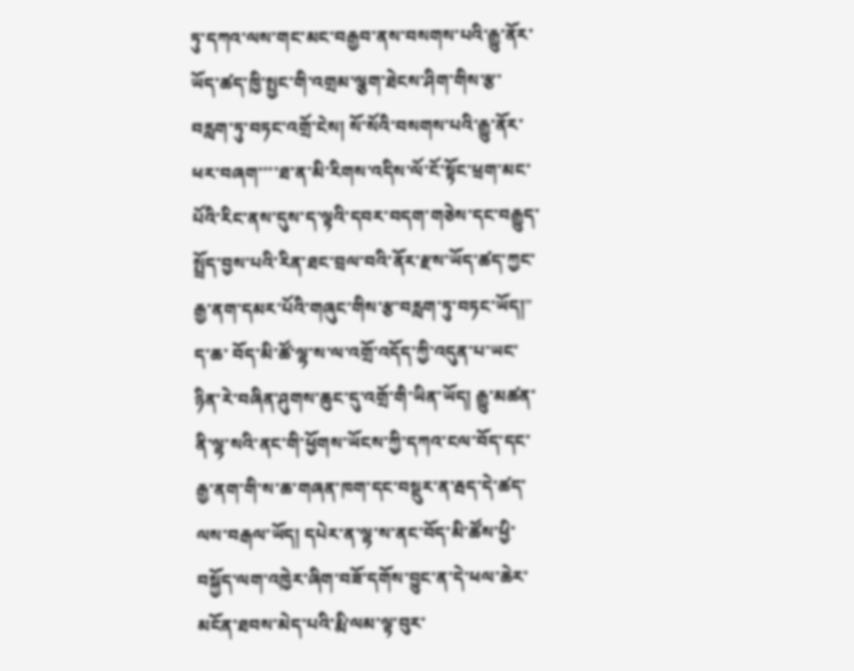ཏུ་དཀའ་ལས་གང་མང་བརྒྱབ་ནས་བསགས་པའི་རྒྱུ་ནོར་ཡོད་ཚད་ཁྱི་སྤྱང་གི་འགྲམ་ལྕག་ཐེངས་ཤིག་གིས་རྩ་བརླག་ཏུ་བཏང་འགྲོ་ངེས། སོ་སོའི་བསགས་པའི་རྒྱུ་ནོར་ཕར་བཞག་་་་ཐ་ན་མི་རིགས་འདིས་ལོ་ངོ་སྟོང་ཕྲག་མང་པོའི་རིང་ནས་དུས་ད་ལྟའི་དབར་བདག་གཅེས་དང་བརྒྱུད་སྤྲོད་བྱས་པའི་རིན་ཐང་བྲལ་བའི་ནོར་རྫས་ཡོད་ཚད་ཀྱང་རྒྱ་ནག་དམར་པོའི་གཞུང་གིས་རྩ་བརླག་ཏུ་བཏང་ཡོད།” ད་ཆ་ བོད་མི་ཚོ་ལྷ་ས་ལ་འགྲོ་འདོད་ཀྱི་འདུན་པ་ཡང་ཉིན་རེ་བཞིན་ཤུགས་ཆུང་དུ་འགྲོ་གི་ཡིན་ཡོད། རྒྱུ་མཚན་ནི་ལྷ་སའི་ནང་གི་ཕྱོགས་ཡོངས་ཀྱི་དཀའ་ངལ་བོད་དང་རྒྱ་ནག་གི་ས་ཆ་གཞན་ཁག་དང་བསྡུར་ན་རྦད་དེ་ཚད་ལས་བརྒལ་ཡོད། དཔེར་ན་ལྷ་ས་ནང་བོད་མི་ཚོས་ཕྱི་བསྐྱོད་ལག་འཁྱེར་ཞིག་བཟོ་དགོས་བྱུང་ན་དེ་ཕལ་ཆེར་མངོན་ཐབས་མེད་པའི་རྨི་ལམ་ལྟ་བུར་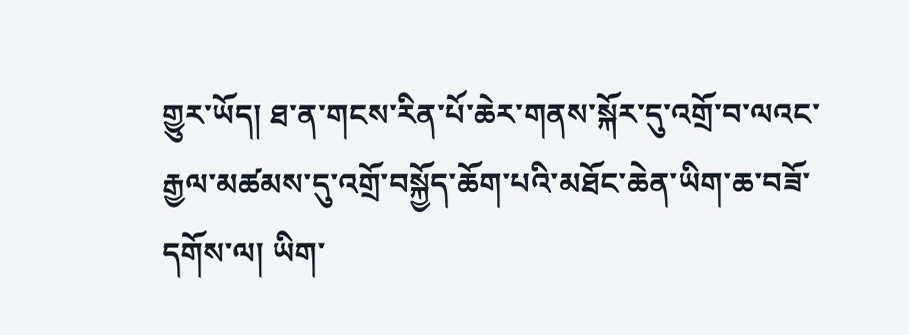གྱུར་ཡོད། ཐ་ན་གངས་རིན་པོ་ཆེར་གནས་སྐོར་དུ་འགྲོ་བ་ལའང་རྒྱལ་མཚམས་དུ་འགྲོ་བསྐྱོད་ཆོག་པའི་མཐོང་ཆེན་ཡིག་ཆ་བཟོ་དགོས་ལ། ཡིག་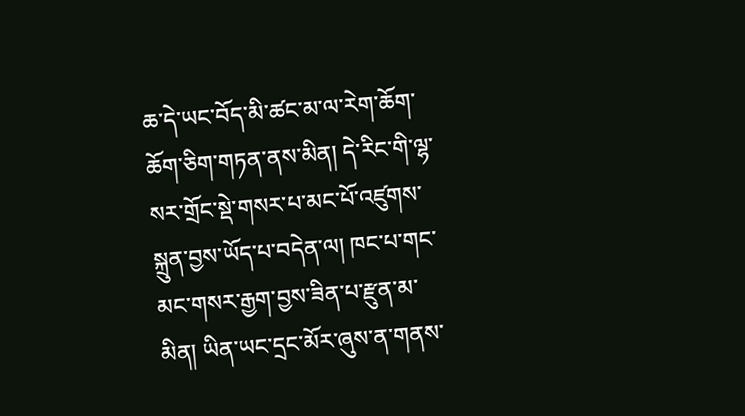ཆ་དེ་ཡང་བོད་མི་ཚང་མ་ལ་རེག་ཆོག་ཆོག་ཅིག་གཏན་ནས་མིན། དེ་རིང་གི་ལྷ་སར་གྲོང་སྡེ་གསར་པ་མང་པོ་འཛུགས་སྐྲུན་བྱས་ཡོད་པ་བདེན་ལ། ཁང་པ་གང་མང་གསར་རྒྱག་བྱས་ཟིན་པ་རྫུན་མ་མིན། ཡིན་ཡང་དྲང་མོར་ཞུས་ན་གནས་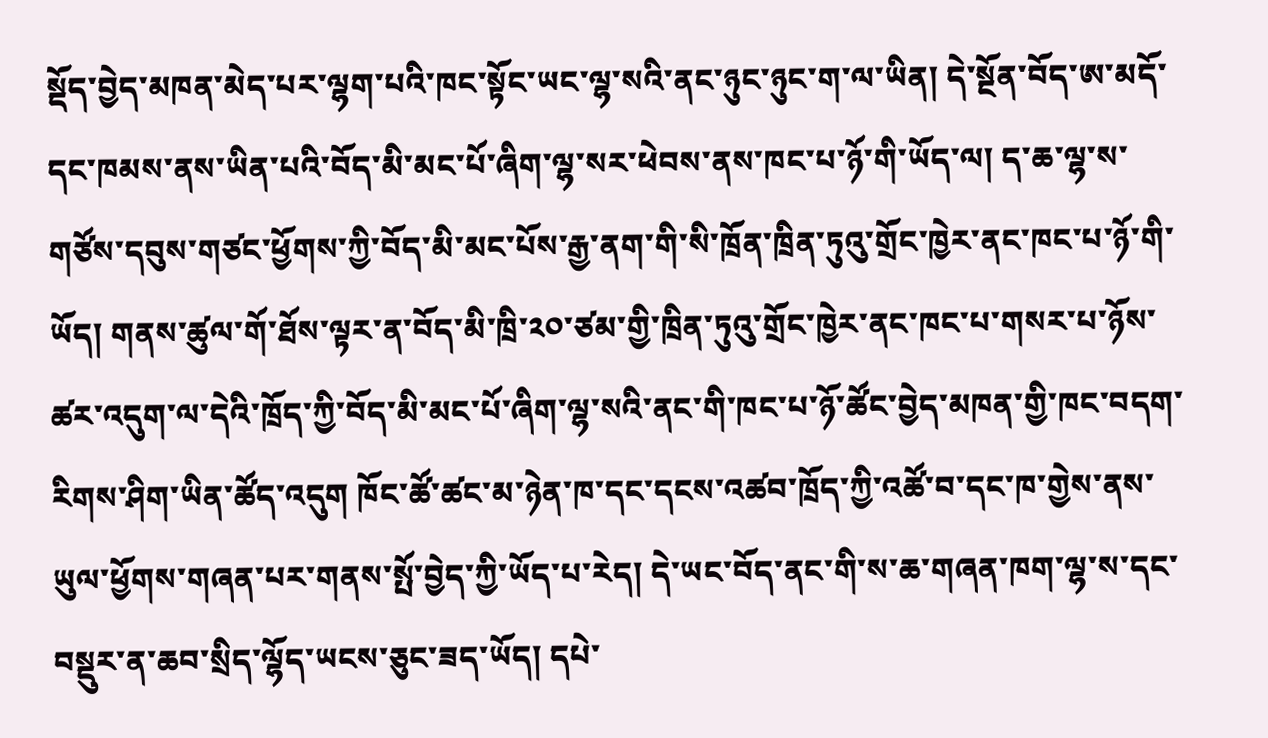སྡོད་བྱེད་མཁན་མེད་པར་ལྷག་པའི་ཁང་སྟོང་ཡང་ལྷ་སའི་ནང་ཉུང་ཉུང་ག་ལ་ཡིན། དེ་སྔོན་བོད་ཨ་མདོ་དང་ཁམས་ནས་ཡིན་པའི་བོད་མི་མང་པོ་ཞིག་ལྷ་སར་ཕེབས་ནས་ཁང་པ་ཉོ་གི་ཡོད་ལ། ད་ཆ་ལྷ་ས་གཙོས་དབུས་གཙང་ཕྱོགས་ཀྱི་བོད་མི་མང་པོས་རྒྱ་ནག་གི་སི་ཁྲོན་ཁྲིན་ཏུའུ་གྲོང་ཁྱེར་ནང་ཁང་པ་ཉོ་གི་ཡོད། གནས་ཚུལ་གོ་ཐོས་ལྟར་ན་བོད་མི་ཁྲི་༢༠་ཙམ་གྱི་ཁྲིན་ཏུའུ་གྲོང་ཁྱེར་ནང་ཁང་པ་གསར་པ་ཉོས་ཚར་འདུག་ལ་དེའི་ཁྲོད་ཀྱི་བོད་མི་མང་པོ་ཞིག་ལྷ་སའི་ནང་གི་ཁང་པ་ཉོ་ཚོང་བྱེད་མཁན་གྱི་ཁང་བདག་རིགས་ཤིག་ཡིན་ཚོད་འདུག ཁོང་ཚོ་ཚང་མ་ཉེན་ཁ་དང་དངས་འཚབ་ཁྲོད་ཀྱི་འཚོ་བ་དང་ཁ་གྱེས་ནས་ཡུལ་ཕྱོགས་གཞན་པར་གནས་སྤོ་བྱེད་ཀྱི་ཡོད་པ་རེད། དེ་ཡང་བོད་ནང་གི་ས་ཆ་གཞན་ཁག་ལྷ་ས་དང་བསྡུར་ན་ཆབ་སྲིད་ལྷོད་ཡངས་ཅུང་ཟད་ཡོད། དཔེ་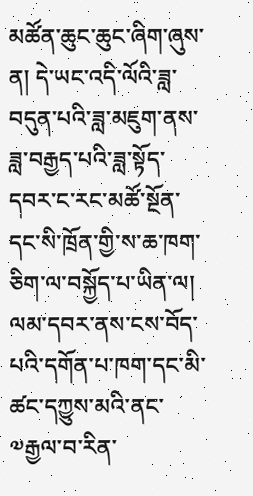མཚོན་ཆུང་ཆུང་ཞིག་ཞུས་ན། དེ་ཡང་འདི་ལོའི་ཟླ་བདུན་པའི་ཟླ་མཇུག་ནས་ཟླ་བརྒྱད་པའི་ཟླ་སྟོད་དབར་ང་རང་མཚོ་སྔོན་དང་སི་ཁྲོན་གྱི་ས་ཆ་ཁག་ཅིག་ལ་བསྐྱོད་པ་ཡིན་ལ། ལམ་དབར་ནས་ངས་བོད་པའི་དགོན་པ་ཁག་དང་མི་ཚང་དཀྱུས་མའི་ནང་༧རྒྱལ་བ་རིན་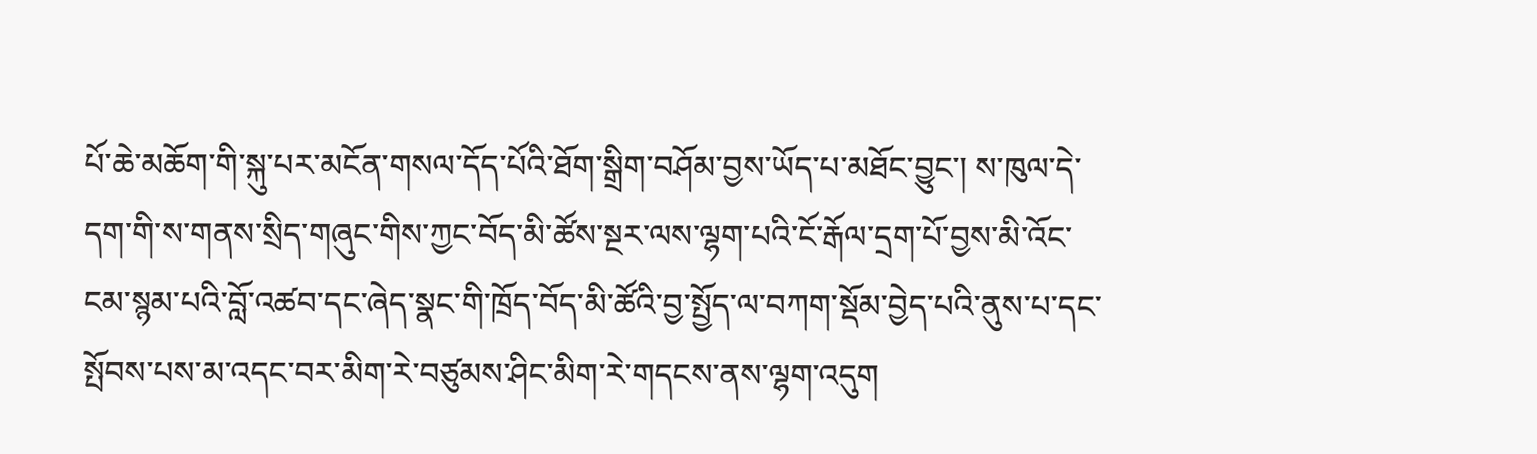པོ་ཆེ་མཆོག་གི་སྐུ་པར་མངོན་གསལ་དོད་པོའི་ཐོག་སྒྲིག་བཤོམ་བྱས་ཡོད་པ་མཐོང་བྱུང་། ས་ཁུལ་དེ་དག་གི་ས་གནས་སྲིད་གཞུང་གིས་ཀྱང་བོད་མི་ཚོས་སྔར་ལས་ལྷག་པའི་ངོ་རྒོལ་དྲག་པོ་བྱས་མི་འོང་ངམ་སྙམ་པའི་བློ་འཚབ་དང་ཞེད་སྣང་གི་ཁྲོད་བོད་མི་ཚོའི་བྱ་སྤྱོད་ལ་བཀག་སྡོམ་བྱེད་པའི་ནུས་པ་དང་སྤོབས་པས་མ་འདང་བར་མིག་རེ་བཙུམས་ཤིང་མིག་རེ་གདངས་ནས་ལྷག་འདུག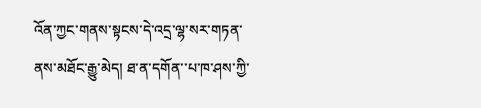འོན་ཀྱང་གནས་སྟངས་དེ་འདྲ་ལྷ་སར་གཏན་ནས་མཐོང་རྒྱུ་མེད། ཐ་ན་དགོན་་པ་ཁ་ཤས་ཀྱི་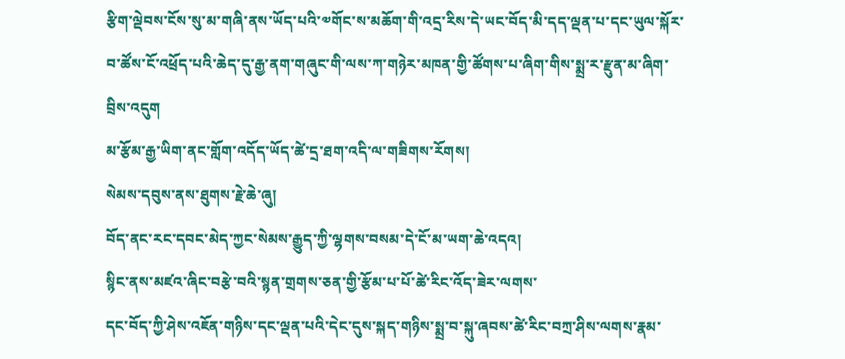རྩིག་ལྡེབས་ངོས་སུ་མ་གཞི་ནས་ཡོད་པའི་༧གོང་ས་མཆོག་གི་འདྲ་རིས་དེ་ཡང་བོད་མི་དད་ལྡན་པ་དང་ཡུལ་སྐོར་བ་ཚོས་ངོ་འཕྲོད་པའི་ཆེད་དུ་རྒྱ་ནག་གཞུང་གི་ལས་ཀ་གཉེར་མཁན་གྱི་ཚོགས་པ་ཞིག་གིས་སྨྲ་ར་རྫུན་མ་ཞིག་བྲིས་འདུག
མ་རྩོམ་རྒྱ་ཡིག་ནང་གློག་འདོད་ཡོད་ཚེ་དྲ་ཐག་འདི་ལ་གཟིགས་རོགས།
སེམས་དབུས་ནས་ཐུགས་རྗེ་ཆེ་ཞུ།
བོད་ནང་རང་དབང་མེད་ཀྱང་སེམས་རྒྱུད་ཀྱི་ལྷགས་བསམ་དེ་ངོ་མ་ཡག་ཆེ་འདའ།
སྙིང་ནས་མཛའ་ཞིང་བརྩེ་བའི་སྙན་གྲགས་ཅན་གྱི་རྩོམ་པ་པོ་ཚེ་རིང་འོད་ཟེར་ལགས་
དང་བོད་ཀྱི་ཤེས་འཇོན་གཉིས་དང་ལྡན་པའི་དེང་དུས་སྐད་གཉིས་སྨྲ་བ་སྐུ་ཞབས་ཚེ་རིང་བཀྲ་ཤིས་ལགས་རྣམ་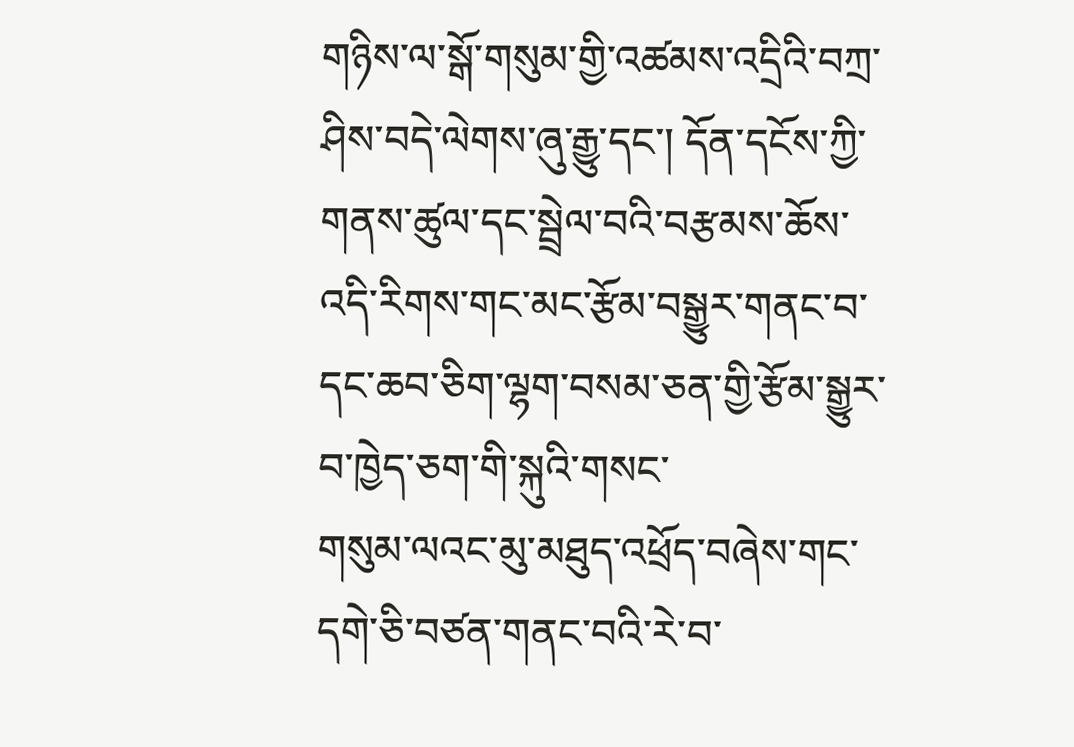གཉིས་ལ་སྒོ་གསུམ་གྱི་འཚམས་འདྲིའི་བཀྲ་ཤིས་བདེ་ལེགས་ཞུ་རྒྱུ་དང་། དོན་དངོས་ཀྱི་གནས་ཚུལ་དང་སྦྲེལ་བའི་བརྩམས་ཆོས་འདི་རིགས་གང་མང་རྩོམ་བསྒྱུར་གནང་བ་དང་ཆབ་ཅིག་ལྷག་བསམ་ཅན་གྱི་རྩོམ་སྒྱུར་བ་ཁྱེད་ཅག་གི་སྐུའི་གསང་
གསུམ་ལའང་མུ་མཐུད་འཕྲོད་བཞེས་གང་དགེ་ཅི་བཙན་གནང་བའི་རེ་བ་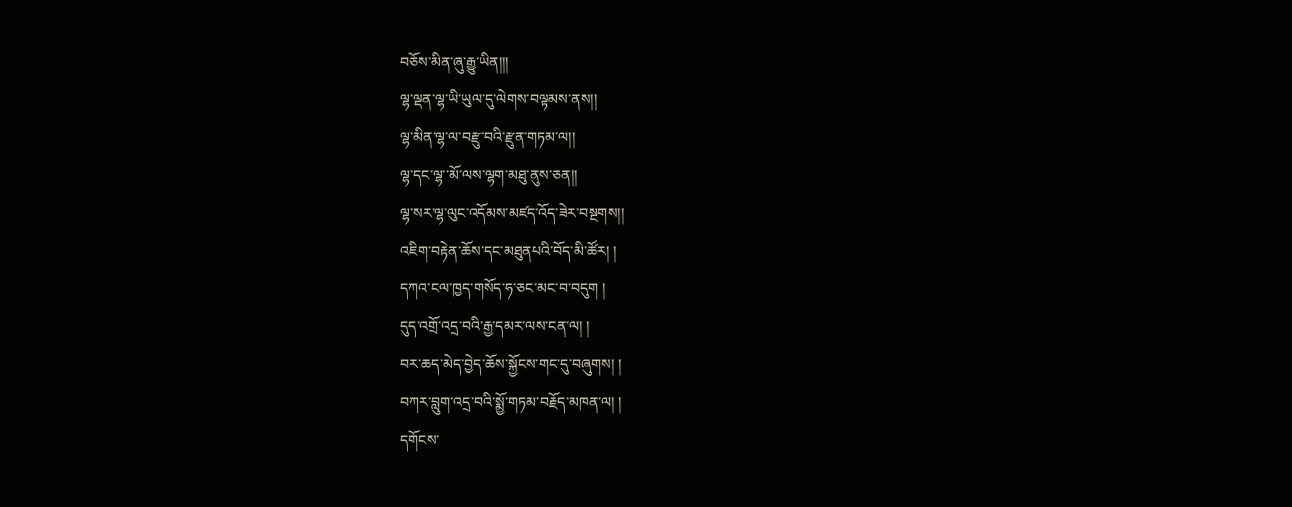བཅོས་མིན་ཞུ་རྒྱུ་ཡིན།།།
ལྷ་ལྡན་ལྷ་ཡི་ཡུལ་དུ་ལེགས་བལྟམས་ནས།།
ལྷ་མིན་ལྷ་ལ་བརྫུ་བའི་རྫུན་གཏམ་ལ།།
ལྷ་དང་ལྷ་་མོ་ལས་ལྷག་མཐུ་ནུས་ཅན།།
ལྷ་སར་ལྷ་ལུང་འདོམས་མཛད་འོད་ཟེར་བསྔགས།།
འཇིག་བརྟེན་ཆོས་དང་མཐུནཔའི་བོད་མི་ཚོར། །
དཀའ་ངལ་ཁྱད་གསོད་ཧ་ཅང་མང་བ་བདུག །
དུད་འགྲོ་འདྲ་བའི་རྒྱ་དམར་ལས་ངན་ལ། །
བར་ཆད་མེད་བྱེད་ཆོས་སྐྱོངས་གང་དུ་བཞུགས། །
བཀར་བླུག་འདྲ་བའི་སྨྱོ་གཏམ་བརྗོད་མཁན་ལ། །
དགོངས་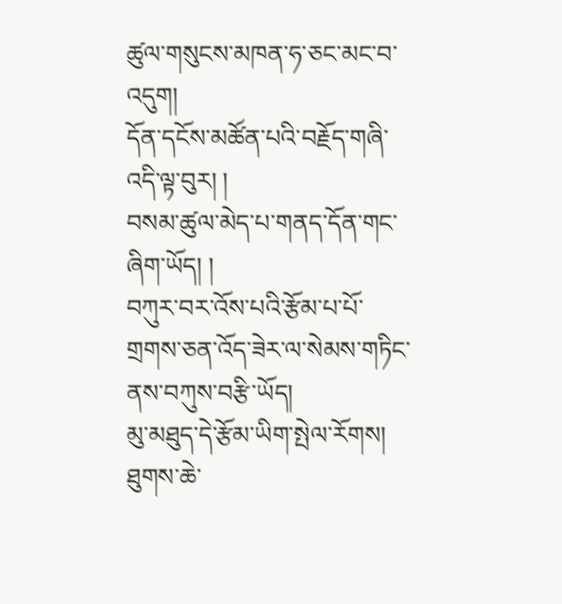ཚུལ་གསུངས་མཁན་ཧ་ཅང་མང་བ་འདུག།
དོན་དངོས་མཚོན་པའི་བརྗོད་གཞི་འདི་ལྟ་བུར། །
བསམ་ཚུལ་མེད་པ་གནད་དོན་གང་ཞིག་ཡོད། །
བཀུར་བར་འོས་པའི་རྩོམ་པ་པོ་གྲགས་ཅན་འོད་ཟེར་ལ་སེམས་གཏིང་ནས་བཀུས་བརྩི་ཡོད།
མུ་མཐུད་དེ་རྩོམ་ཡིག་སྤེལ་རོགས།
ཐུགས་ཆེ་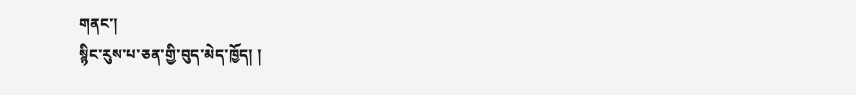གནང་།
སྙིང་རུས་པ་ཅན་གྱི་བུད་མེད་ཁྱོད། །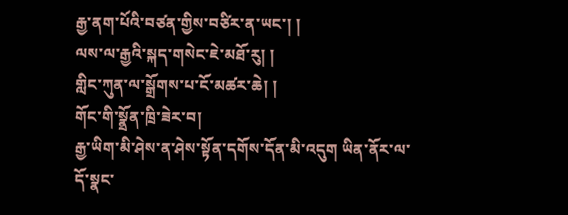རྒྱ་ནག་པོའི་བཙན་གྱིས་བཙིར་ན་ཡང་། །
ལས་ལ་རྒྱའི་སྐད་གསེང་ཇེ་མཐོ་རུ། །
གླིང་ཀུན་ལ་སྒྲོགས་པ་ངོ་མཚར་ཆེ། །
གོང་གི་སྣྲོན་ཁྲི་ཟེར་བ།
རྒྱ་ཡིག་མི་ཤེས་ན་ཤེས་སྟོན་དགོས་དོན་མི་འདུག ཡིན་ནོར་ལ་དོ་སྣང་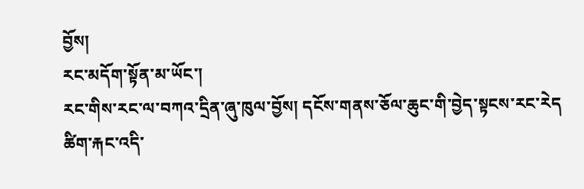བྱོས།
རང་མདོག་སྟོན་མ་ཡོང་།
རང་གིས་རང་ལ་བཀའ་དྲིན་ཞུ་ཁུལ་བྱོས། དངོས་གནས་ཅོལ་ཆུང་གི་བྱེད་སྟངས་རང་རེད
ཚིག་རྐང་འདི་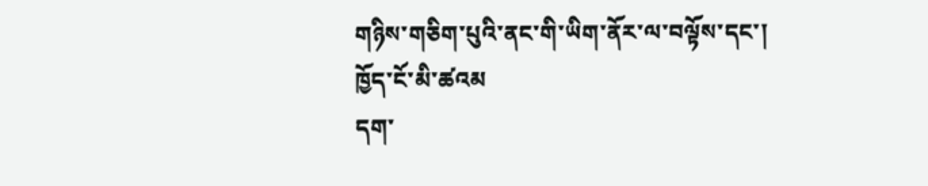གཉིས་གཅིག་པུའི་ནང་གི་ཡིག་ནོར་ལ་བལྟོས་དང་། ཁྱོད་ངོ་མི་ཚའམ
དག་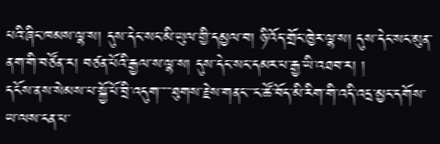པའི་ཞིང་ཁམས་ལྷ་ས། དུས་དེང་སང་མི་ཡུལ་གྱི་དམྱལ་བ། ཉི་འོད་གྲོང་ཁྱེར་ལྷ་ས། དུས་དེང་སང་མུན་ནག་གི་བཙོན་ར། བཙན་པོའི་རྒྱལ་ས་ལྷ་ས། དུས་དེང་སང་དམར་པ་རྒྱ་ཡི་འཐབ་ར། །
དངོས་ནས་སེམས་པ་སྐྱོ་པོ་བྲི་འདུག་་་་་ཐུགས་རྗེས་གནང་་་ང་ཚོ་བོད་མི་རིག་གི་འདི་འདྲ་མྱང་དགོས་ཡ་ལས་ངན་པ་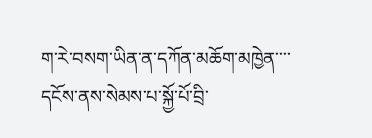ག་རེ་བསག་ཡིན་ན་དཀོན་མཆོག་མཁྱེན་་་་
དངོས་ནས་སེམས་པ་སྐྱོ་པོ་བྲི་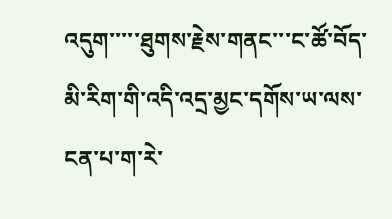འདུག་་་་་ཐུགས་རྗེས་གནང་་་ང་ཚོ་བོད་མི་རིག་གི་འདི་འདྲ་མྱང་དགོས་ཡ་ལས་ངན་པ་ག་རེ་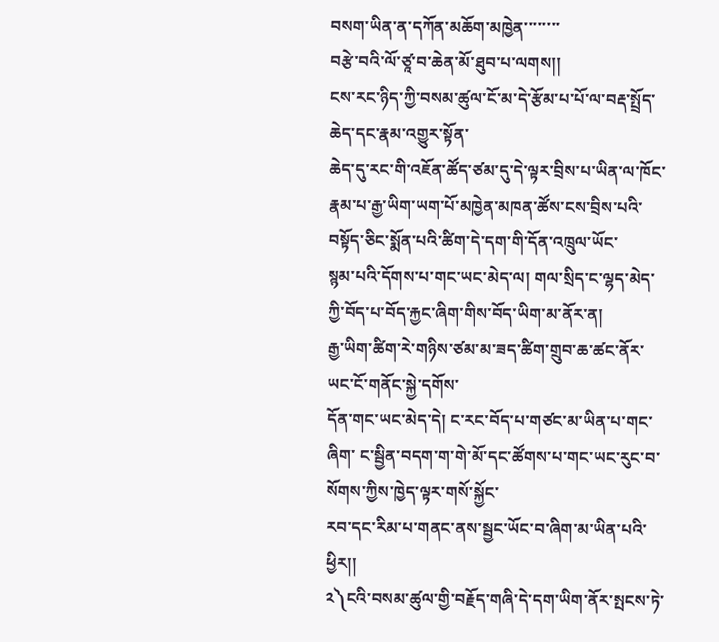བསག་ཡིན་ན་དཀོན་མཆོག་མཁྱེན་་་་་་་་
བརྩེ་བའི་ལོ་ཙཱ་བ་ཆེན་མོ་ཐུབ་པ་ལགས།།
ངས་རང་ཉིད་ཀྱི་བསམ་ཚུལ་ངོ་མ་དེ་རྩོམ་པ་པོ་ལ་བརྡ་སྤྲོད་ཆེད་དང་རྣམ་འགྱུར་སྟོན་
ཆེད་དུ་རང་གི་འཇོན་ཚོད་ཙམ་དུ་དེ་ལྟར་བྲིས་པ་ཡིན་ལ་ཁོང་རྣམ་པ་རྒྱ་ཡིག་ཡག་པོ་མཁྱེན་མཁན་ཚོས་ངས་བྲིས་པའི་བསྟོད་ཅིང་སྨོན་པའི་ཚིག་དེ་དག་གི་དོན་འཁྲུལ་ཡོང་
སྙམ་པའི་དོགས་པ་གང་ཡང་མེད་ལ། གལ་སྲིད་ང་ལྷད་མེད་ཀྱི་བོད་པ་བོད་རྐྱང་ཞིག་གིས་བོད་ཡིག་མ་ནོར་ན།
རྒྱ་ཡིག་ཚིག་རེ་གཉིས་ཙམ་མ་ཟད་ཚིག་གྲུབ་ཆ་ཚང་ནོར་ཡང་ངོ་གནོང་སྐྱེ་དགོས་
དོན་གང་ཡང་མེད་དེ། ང་རང་བོད་པ་གཙང་མ་ཡིན་པ་གང་ཞིག་ ང་སྦྱིན་བདག་ག་གེ་མོ་དང་ཚོགས་པ་གང་ཡང་རུང་བ་སོགས་ཀྱིས་ཁྱེད་ལྟར་གསོ་སྐྱོང་
རབ་དང་རིམ་པ་གནང་ནས་སྦྱང་ཡོང་བ་ཞིག་མ་ཡིན་པའི་ཕྱིར།།
༢༽ངའི་བསམ་ཚུལ་གྱི་བརྗོད་གཞི་དེ་དག་ཡིག་ནོར་སྤངས་ཏེ་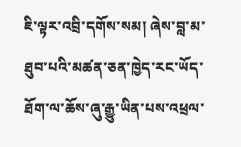ཇི་ལྟར་འབྲི་དགོས་སམ། ཞེས་བླ་མ་ཐུབ་པའི་མཚན་ཅན་ཁྱེད་རང་ཡོད་ཐོག་ལ་ཆོས་ཞུ་རྒྱུ་ཡིན་པས་འཕྲལ་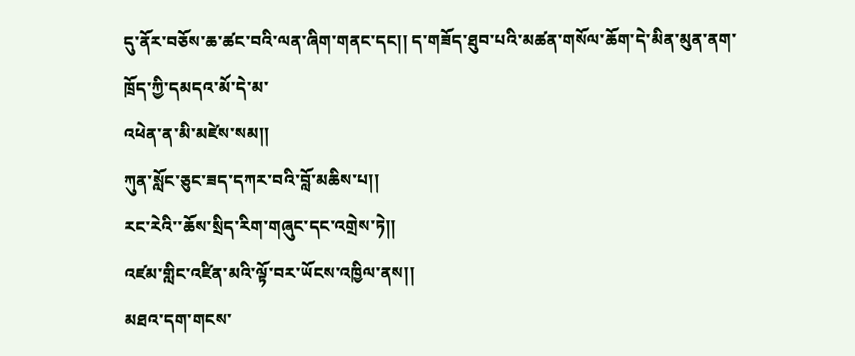དུ་ནོར་བཅོས་ཆ་ཚང་བའི་ལན་ཞིག་གནང་དང།། ད་གཟོད་ཐུབ་པའི་མཚན་གསོལ་ཆོག་དེ་མིན་མུན་ནག་ཁྲོད་ཀྱི་དམདའ་མོ་དེ་མ་
འཕེན་ན་མི་མཛེས་སམ།།
ཀུན་སློང་ཅུང་ཟད་དཀར་བའི་བློ་མཆིས་པ།།
རང་རེའི་་ཆོས་སྲིད་རིག་གཞུང་དང་འགྲེས་ཏེ།།
འཛམ་གླིང་འཛིན་མའི་ལྟོ་བར་ཡོངས་འཁྱིལ་ནས།།
མཐའ་དག་གངས་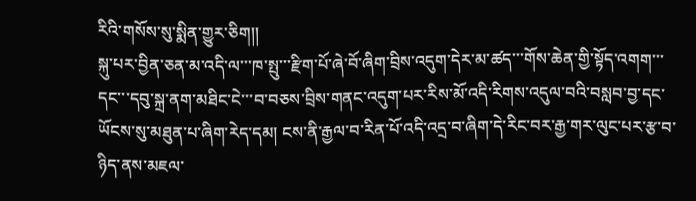རིའི་གསོས་སུ་སྨིན་གྱུར་ཅིག།།
སྐུ་པར་བྱིན་ཅན་མ་འདི་ལ་་་ཁ་སྤུ་་་རྫིག་པོ་ཞེ་བོ་ཞིག་བྲིས་འདུག་དེར་མ་ཚད་་་གོས་ཆེན་གྱི་སྟོད་འགག་་་དང་་་དབུ་སྐྲ་ནག་མཐིང་ངེ་་་བ་བཅས་བྲིས་གནང་འདུག་པར་རིས་མོ་འདི་རིགས་འདུལ་བའི་བསླབ་བྱ་དང་ཡོངས་སུ་མཐུན་པ་ཞིག་རེད་དམ། ངས་ནི་རྒྱལ་བ་རིན་པོ་འདི་འདྲ་བ་ཞིག་དེ་རིང་བར་རྒྱ་གར་ལུང་པར་རྩ་བ་ཉིད་ནས་མཇལ་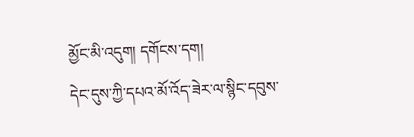མྱོང་མི་འདུག། དགོངས་དག།
དེང་དུས་ཀྱི་དཔའ་མོ་འོད་ཟེར་ལ་སྙིང་དབུས་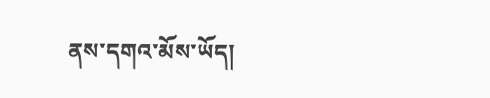ནས་དགའ་མོས་ཡོད།